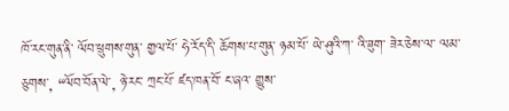ཁོ་རང་གུན་ནི་ ལོབ་ཕྲུགས་གུན་ གྱལ་པོ་ ཧེ་རོད་དི་ ཆོགས་པ་གུན་ ཉམ་པོ་ ཡེ་ཤུའི་ཀ་ འི་ཟུག་ ཟེར་ཅེས་ལ་ ལམ་ཅུགས་, “ལོབ་བོན་ལེ་, ཉེ་རང་ ཀྲང་པོ་ ཛད་ཁན་བོ་ ང་ཞའ་ གྱུས་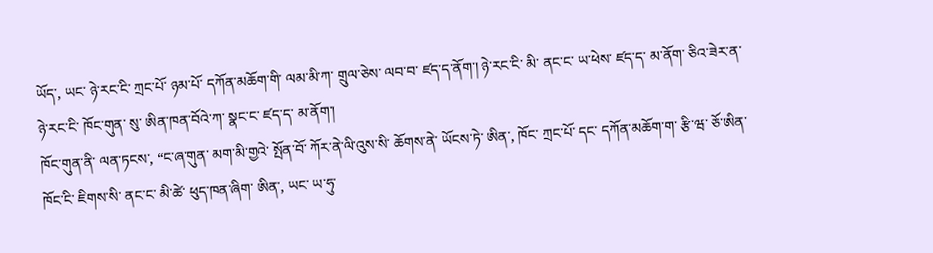ཡོད་, ཡང་ ཉེ་རང་ངི་ ཀྲང་པོ་ ཉམ་པོ་ དཀོན་མཆོག་གི་ ལམ་མི་ཀ་ གྲུལ་ཅེས་ ལབ་བ་ ཛད་ད་ནོག་། ཉེ་རང་ངི་ མི་ ནང་ང་ ཡ་ཕེས་ ཛད་ད་ མ་ནོག་ ཅིའ་ཟེར་ན་ ཉེ་རང་ངི་ ཁོང་གུན་ སུ་ ཨིན་ཁན་བོའེ་ཀ་ སྣང་ང་ ཛད་ད་ མ་ནོག་།
ཁོང་གུན་ནི་ ལན་ཏངས་, “ང་ཞ་གུན་ མག་མི་གྱའེ་ སྤོན་བོ་ ཀོར་ནེ་ལི་འུས་སི་ ཆོགས་ནེ་ ཡོངས་ཏེ་ ཨིན་, ཁོང་ ཀྲང་པོ་ དང་ དཀོན་མཆོག་ག་ རྩི་ཝ་ ཅོ་ཨིན་ ཁོང་ངི་ ཇིགས་སི་ ནང་ང་ མི་ཚེ་ ཕུད་ཁན་ཞིག་ ཨིན་, ཡང་ ཡ་ཧུ་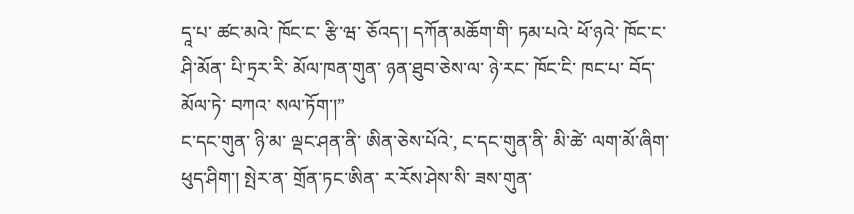དཱ་པ་ ཚང་མའེ་ ཁོང་ང་ རྩི་ཝ་ ཅོའད་། དཀོན་མཆོག་གི་ ཏམ་པའེ་ ཕོ་ཉའེ་ ཁོང་ང་ ཤི་མོན་ པི་ཏྲར་རི་ མོལ་ཁན་གུན་ ཉན་ཐུབ་ཅེས་ལ་ ཉེ་རང་ ཁོང་ངི་ ཁང་པ་ བོད་ མོལ་ཏེ་ བཀའ་ སལ་ཏོག་།”
ང་དང་གུན་ ཉི་མ་ ལྡང་ཤན་ནི་ ཨིན་ཅེས་པོའེ་, ང་དང་གུན་ནི་ མི་ཚེ་ ལག་མོ་ཞིག་ ཕུད་ཤིག་། སྤེར་ན་ གྲོན་ཏང་ཨིན་ ར་རོས་ཤེས་སི་ ཟས་གུན་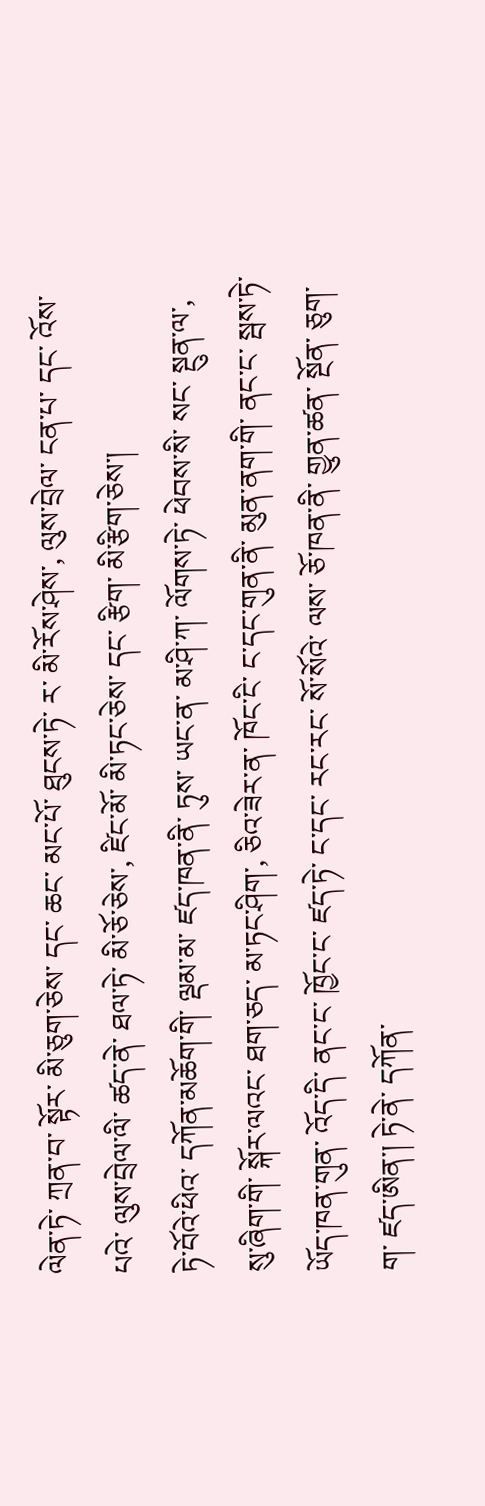ལེན་ཏེ་ ཀྲན་བ་ སྟོར་ མི་ཅུག་ཅེས་ དང་ ཆང་ མང་པོ་ ཐུངས་ཏེ་ ར་ མི་རོས་ཤེས་, ལུས་བྲེལ་ ངན་པ་ དང་ འོས་པའེ་ ལུས་བྲེལ་ལི་ ཚད་ནེ་ ཐལ་ཏེ་ མི་ཅོ་ཅེས་, ཛིང་མོ་ མི་ཏང་ཅེས་ དང་ རྩིག་ མི་རྩིག་ཅེས་།
ཏེ་བོའེ་ཕིའ་ དཀོན་མཆོག་གི་ ལྡམ་མ་ ཛད་ཁན་ནི་ ཏུས་ ཡང་ན་ མ་ཤི་ཀ་ ལོགས་ཏེ་ ཕེབས་སི་ སང་ སྔུན་ལ་, སུ་ཞིག་གི་ སྐོར་ལའང་ ཐག་ཅད་ མ་ཏང་ཤིག་, ཅིའ་ཟེར་ན་ ཁོང་ངི་ ང་དང་གུན་ནི་ མུན་ནག་གི་ ནང་ང་ སྦས་ཏེ་ ཡོད་ཁན་གུན་ འོད་དི་ ནང་ང་ ཁྱོང་ང་ ཛད་ཏེ་ ང་དང་ རང་རང་ སོ་སོའེ་ ལས་ ཅོ་ཁན་ནི་ གྱུན་ཚན་ སྔོན་ ཅུག་ག་ ཛད་ཨིན་། ཏེ་ནེ་ དཀོན་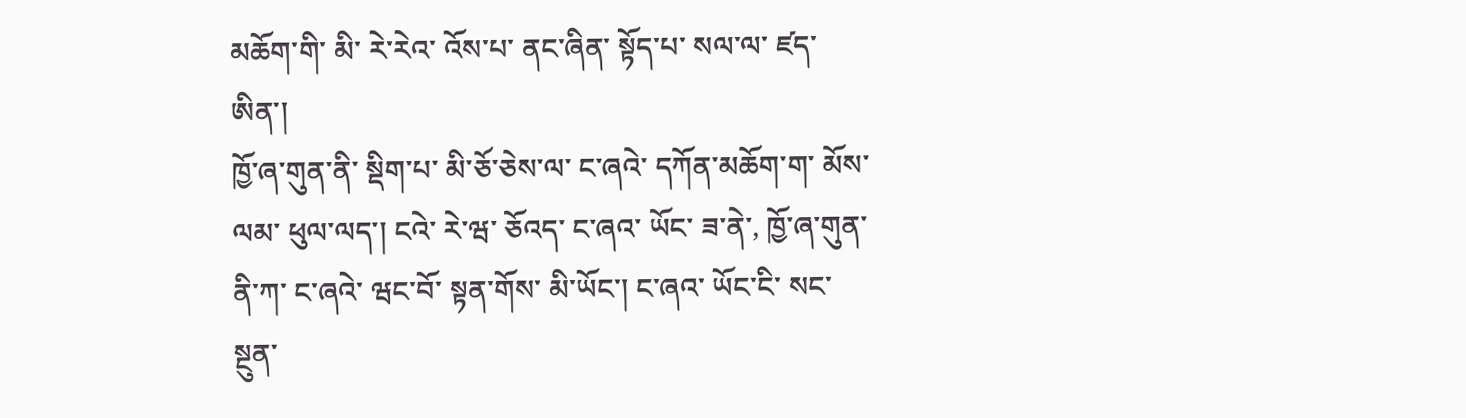མཆོག་གི་ མི་ རེ་རེའ་ འོས་པ་ ནང་ཞིན་ སྟོད་པ་ སལ་ལ་ ཛད་ཨིན་།
ཁྱོ་ཞ་གུན་ནི་ སྡིག་པ་ མི་ཅོ་ཅེས་ལ་ ང་ཞའེ་ དཀོན་མཆོག་ག་ མོས་ལམ་ ཕུལ་ལད་། ངའེ་ རེ་ཝ་ ཅོའད་ ང་ཞའ་ ཡོང་ ཟ་ནེ་, ཁྱོ་ཞ་གུན་ནི་ཀ་ ང་ཞའེ་ ཝང་བོ་ སྟན་གོས་ མི་ཡོང་། ང་ཞའ་ ཡོང་ངི་ སང་ སྔུན་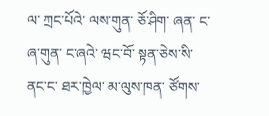ལ་ ཀྲང་པོའེ་ ལས་གུན་ ཅོ་ཤིག་ ཞན་ ང་ཞ་གུན་ ང་ཞའེ་ ཝང་བོ་ སྟན་ཅེས་སི་ ནང་ང་ ཐར་ཁྱེལ་ མ་ལུས་ཁན་ ཙོགས་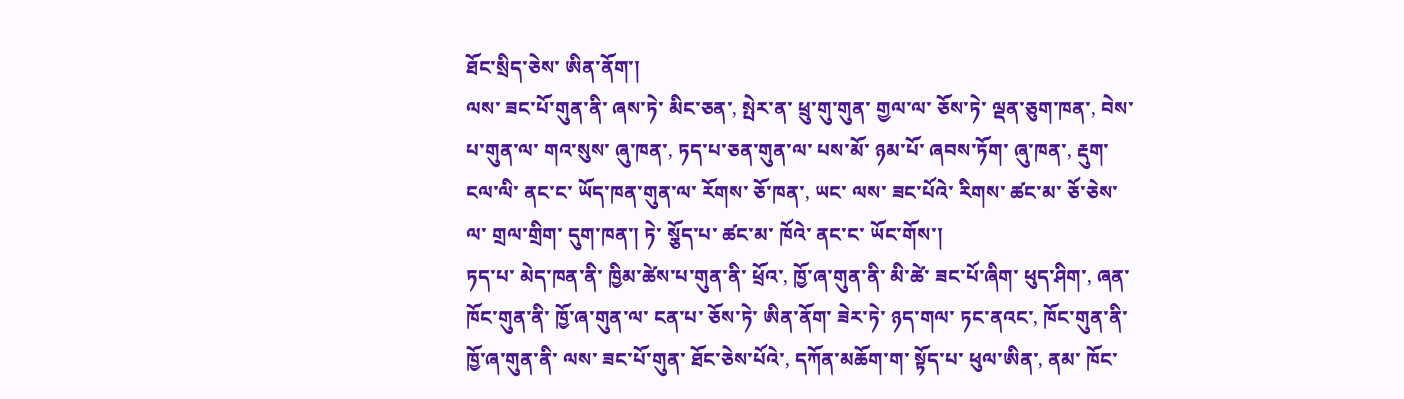ཐོང་སྲིད་ཅེས་ ཨིན་ནོག་།
ལས་ ཟང་པོ་གུན་ནི་ ཞས་ཏེ་ མིང་ཅན་, སྤེར་ན་ ཕྲུ་གུ་གུན་ གྱལ་ལ་ ཅོས་ཏེ་ ལྡན་ཅུག་ཁན་, བེས་པ་གུན་ལ་ གའ་སུས་ ཞུ་ཁན་, ཏད་པ་ཅན་གུན་ལ་ པས་མོ་ ཉམ་པོ་ ཞབས་ཏོག་ ཞུ་ཁན་, རྡུག་ངལ་ལི་ ནང་ང་ ཡོད་ཁན་གུན་ལ་ རོགས་ ཅོ་ཁན་, ཡང་ ལས་ ཟང་པོའེ་ རིགས་ ཚང་མ་ ཅོ་ཅེས་ལ་ གྲལ་གྲིག་ དུག་ཁན་། ཏེ་ སྕོད་པ་ ཚང་མ་ ཁོའེ་ ནང་ང་ ཡོང་གོས་།
ཏད་པ་ མེད་ཁན་ནི་ ཁྱིམ་ཚེས་པ་གུན་ནི་ ཕྲོའ་, ཁྱོ་ཞ་གུན་ནི་ མི་ཚེ་ ཟང་པོ་ཞིག་ ཕུད་ཤིག་, ཞན་ ཁོང་གུན་ནི་ ཁྱོ་ཞ་གུན་ལ་ ངན་པ་ ཅོས་ཏེ་ ཨིན་ནོག་ ཟེར་ཏེ་ ཉད་གལ་ ཏང་ནའང་, ཁོང་གུན་ནི་ ཁྱོ་ཞ་གུན་ནི་ ལས་ ཟང་པོ་གུན་ ཐོང་ཅེས་པོའེ་, དཀོན་མཆོག་ག་ སྟོད་པ་ ཕུལ་ཨིན་, ནམ་ ཁོང་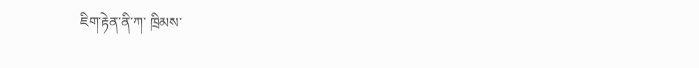ཇིག་རྟེན་ནི་ཀ་ ཁྲིམས་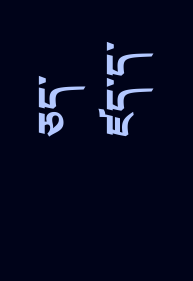ཅད་ ཛད་ད་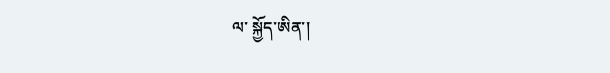ལ་ སྐྱོད་ཨིན་།